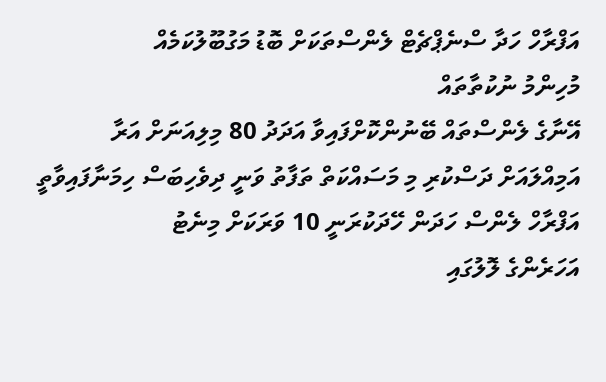އަފްރާހް ހަދާ ސްނެޕްޗެޓް ލެންސްތަކަށް ބޮޑު މަގުބޫލުކަމެއް
މުހިންމު ނުކުތާތައް
އޭނާގެ ލެންސްތައް ބޭނުންކޮށްފައިވާ އަދަދު 80 މިލިއަނަށް އަރާ
އަމިއްލައަށް ދަސްކުރި މި މަސައްކަތް ތަފާތު ވަނީ ދިވެހިބަސް ހިމަނާފައިވާތީ
އަފްރާހް ލެންސް ހަދަން ހޭދަކުރަނީ 10 ވަރަކަށް މިނެޓު
އަހަރެންގެ ލޮލުގައި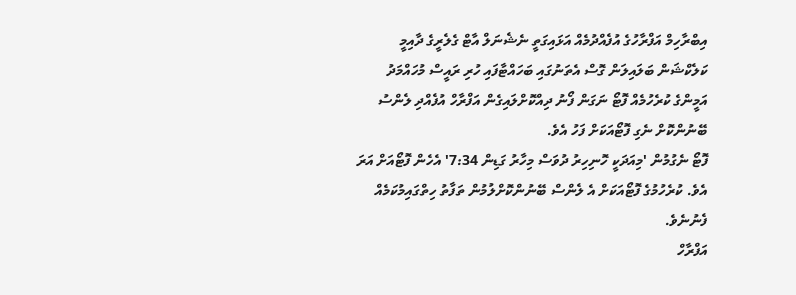އިބްރާހިމް އަފްރާހުގެ އުފެއްދުމެއް އަޅައިގަތީ ނެޝެނަލް އާޓް ގެލެރީގެ ދާއިމީ ކަލެކްޝަން ބަލައިލަން ގޮސް އެތަނުގައި ބަހައްޓާފައި ހުރި ރައީސް މުހައްމަދު އަމީންގެ ކުރެހުމެއް ފޮޓޯ ނަގަން ފޯނު ދިއްކޮށްލައިގެން އަފްރާހް އުފެއްދި ލެންސު ބޭނުންކޮށް ނެގި ފޮޓޯއަކަށް ފަހު އެވެ.
ފޮޓޯ ނެގުމުން 'މިއަދަކީ ހޮނިހިރު ދުވަސް މިހާރު ގަޑިން 7:34' އެހެން ފޮޓޯއަށް އަރަ އެވެ. ކުރެހުމުގެ ފޮޓޯއަކަށް އެ ލެންސް ބޭނުންކޮށްލުމުން ތަފާތު ހިތްގައިމުކަމެއް ފެނުނެވެ.
އަފްރާހް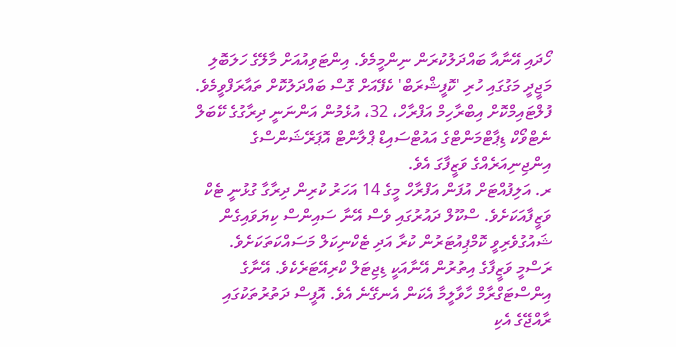ހޯދައި އޭނާއާ ބައްދަލުކުރަން ނިންމީމެވެ. އިންޓަވިއުއަށް މާލޭގެ ހަލަބޮލި މަޖީދީ މަގުގައި ހުރި 'ކޮފީޝްރަބް' ކެފޭއަށް ގޮސް ބައްދަލުކޮށް ތައާރަފްވީމެވެ.
ފުލްޓައިމްކޮށް އިބްރާހިމް އަފްރާހް، 32، އުޅެމުން އަންނަނީ ދިރާގުގެ ކޭބަލް ނެޓްވޯކް ޑިޕާޓްމަންޓްގެ އައުޓްސައިޑް ޕްލާންޓް އޮޕަރޭޝަންސްގެ އިންޖިނިއަރެއްގެ ވަޒީފާގަ އެވެ.
ރ. އަލިފުއްޓަށް އުފަން އަފްރާހް މީގެ 14 އަހަރު ކުރިން ދިރާގާ ގުޅުނީ ޓެކް ވަޒީފާއަކަށެވެ. ސްކޫލް ދައުރުގައި ވެސް އޭނާ ސައިންސް ކިޔަވައިގެން ޝައުގުވެރިވީ ކޮމްޕިއުޓަރުން ކުރާ އަދި ޓެކްނިކަލް މަސައްކަތަކަށެވެ.
ރަސްމީ ވަޒީފާގެ އިތުރުން އޭނާއަކީ ޑިޖިޓަލް ކްރިއޭޓަރެކެވެ. އޭނާގެ އިންސްޓަގްރާމް ހާވާލީމާ އެކަން އެނގޭނެ އެވެ. އޮފީސް ދަތުރުތަކުގައި ރާއްޖޭގެ އެކި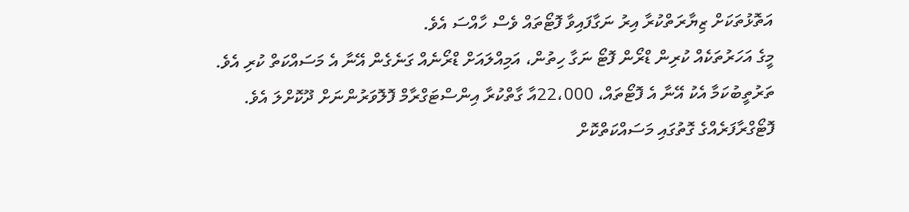އަތޮޅުތަކަށް ޒިޔާރަތްކުރާ އިރު ނަގާފައިވާ ފޮޓޯތައް ވެސް ހާއްސަ އެވެ.
މީގެ އަހަރުތަކެއް ކުރިން ޑްރޯން ފޮޓޯ ނަގާ ހިތުން، އަމިއްލައަށް ޑްރޯނެއް ގަނެގެން އޭނާ އެ މަސައްކަތް ކުރި އެވެ. ތަރުތީބުކަމާ އެކު އޭނާ އެ ފޮޓޯތައް، 22،000އާ ގާތްކުރާ އިންސްޓަގްރާމް ފޮލޮވަރުންނަށް ދޫކޮށްލަ އެވެ. ފޮޓޯގްރާފަރެއްގެ ގޮތުގައި މަސައްކަތްކޮށް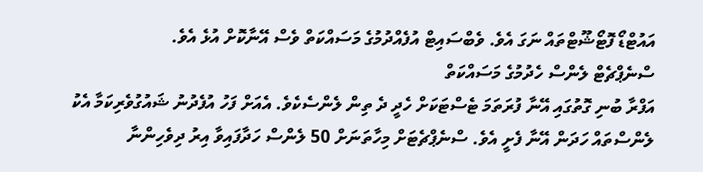އައުޓްޑޯ ފޮޓޯޝޫޓްތައް ނަގަ އެވެ. ވެބްސައިޓް އުފެއްދުމުގެ މަސައްކަތް ވެސް އޭނާކޮށް އުޅެ އެވެ.
ސްނެޕްޗެޓް ލެންސް ހެދުމުގެ މަސައްކަތް
އަފްރާ ބުނި ގޮތުގައި އޭނާ ފުރަތަމަ ޓެސްޓަކަށް ހެދީ ދެ ތިން ލެންސެކެވެ. އެއަށް ފަހު އުފެދުނު ޝައުގުވެރިކަމާ އެކު ލެންސްތައް ހަދަން އޭނާ ފެށީ އެވެ. ސްނެޕްޗެޓަށް މިހާތަނަށް 50 ލެންސް ހަދާފައިވާ އިރު ދިވެހިންނާ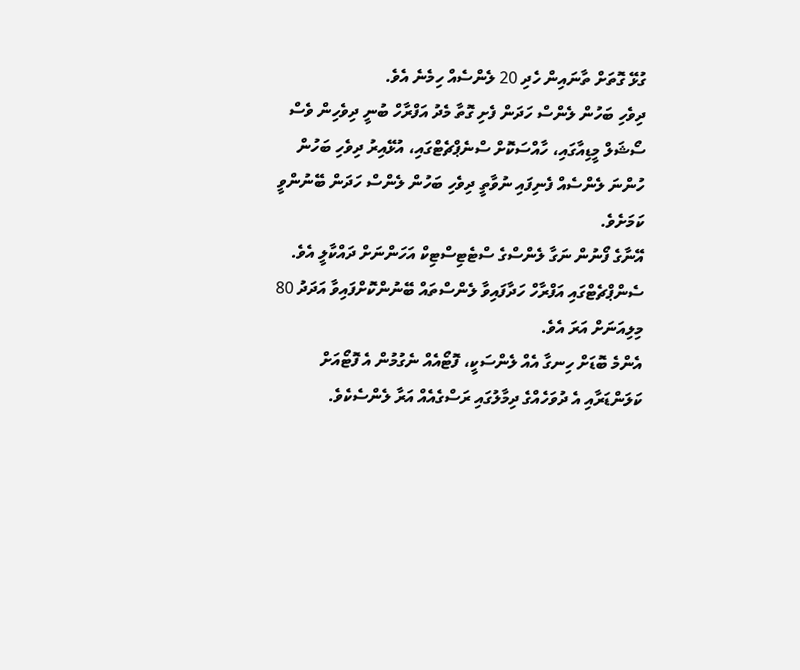ގުޅޭ ގޮތަށް ތާނައިން ހެދި 20 ލެންސެއް ހިމެނެ އެވެ.
ދިވެހި ބަހުން ލެންސް ހަދަން ފެށި ގޮތާ މެދު އަފްރާހް ބުނީ ދިވެހިން ވެސް ސޯޝަލް މީޑިއާގައި، ހާއްސަކޮށް ސްނެޕްޗެޓްގައި، އުޅޭއިރު ދިވެހި ބަހުން ހުންނަ ލެންސެއް ފެނިފައި ނުވާތީ ދިވެހި ބަހުން ލެންސް ހަދަން ބޭނުންވީ ކަމަށެވެ.
އޭނާގެ ފޯނުން ނަގާ ލެންސްގެ ސްޓެޓިސްޓިކް އަހަންނަށް ދައްކާލީ އެވެ. ސެންޕްޗެޓްގައި އަފްރާހް ހަދާފައިވާ ލެންސްތައް ބޭނުންކޮށްފައިވާ އަދަދު 80 މިލިއަނަށް އަރަ އެވެ.
އެންމެ ބޮޑަށް ހިނގާ އެއް ލެންސަކީ، ފޮޓޯއެއް ނެގުމުން އެ ފޮޓޯއަށް ކަލަންޑަރާއި އެ ދުވަހެއްގެ ދިމާލުގައި ރަސްގެއެއް އަރާ ލެންސެކެވެ.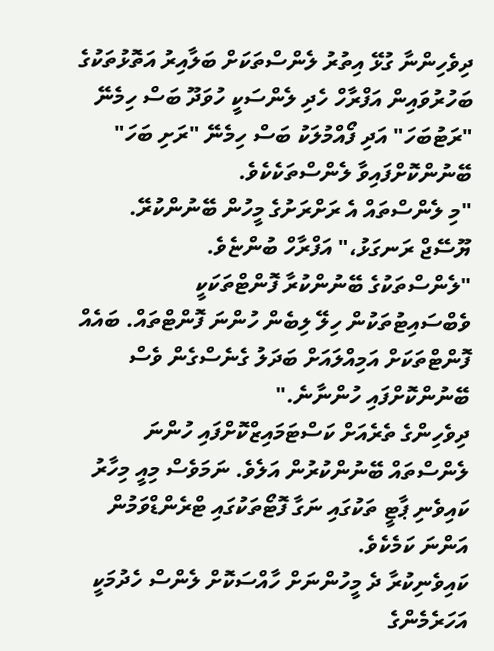ދިވެހިންނާ ގުޅޭ އިތުރު ލެންސްތަކަށް ބަލާއިރު އަތޮޅުތަކުގެ ބަހުރުވައިން އަފްރާހް ހެދި ލެންސަކީ ހުވަދޫ ބަސް ހިމެނޭ "ރަޓުބަހަ" އަދި ފޯއްމުލަކު ބަސް ހިމެނޭ "ރަށި ބަހަ" ބޭނުންކޮށްފައިވާ ލެންސްތަކެކެވެ.
"މި ލެންސްތައް އެ ރަށްރަށުގެ މީހުން ބޭނުންކުރޭ. ޔޫސޭޖް ރަނގަޅު،" އަފްރާހް ބުންޏެވެ.
"ލެންސްތަކުގެ ބޭނުންކުރާ ފޮންޓްތަކަކީ ވެބްސައިޓުތަކުން ހިލޭ ލިބެން ހުންނަ ފޮންޓްތައް. ބައެއް ފޮންޓްތަކަށް އަމިއްލައަށް ބަދަލު ގެނެސްގެން ވެސް ބޭނުންކޮށްފައި ހުންނާނެ."
ދިވެހިންގެ ތެރެއަށް ކަސްޓަމައިޒްކޮށްފައި ހުންނަ ލެންސްތައް ބޭނުންކުރުން އަލެވެ. ނަމަވެސް މިއީ މިހާރު ކައިވެނި ޕާޓީ ތަކުގައި ނަގާ ފޮޓޯތަކުގައި ޓްރެންޑްވަމުން އަންނަ ކަމެކެވެ.
ކައިވެނިކުރާ ދެ މީހުންނަށް ހާއްސަކޮށް ލެންސް ހެދުމަކީ އަހަރެމެންގެ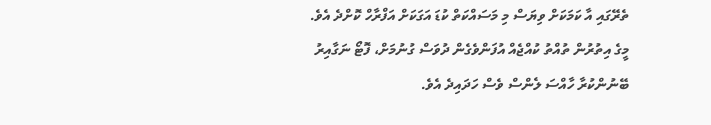ތެރޭގައި އާ ކަމަކަށް ވިޔަސް މި މަސައްކަތް ކުޑަ އަގަކަށް އަފްރާހް ކޮށްދެ އެވެ. މީގެ އިތުރުން ތުއްތު ކުއްޖެއް އުފަންވެގެން ދުވަސް ގުނުމަށް، ފޮޓޯ ނަގާއިރު ބޭނުންކުރާ ހާއްސަ ލެންސް ވެސް ހަދައިދެ އެވެ.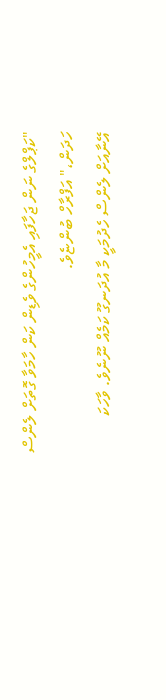"ކަޕްލްގެ ނަން ޖަހާފައި އެމީހުންގެ ވެޑިން ކަން ހާމަވާ ގޮތަށް ލެންސް ހަދަން،" އަފްރާހް ބުންޏެވެ.
އޭނާއަށް ލެންސް ހެދުމަކީ މާ އުދަނގޫ ކަމެއް ނޫނެވެ. ވާހަކަ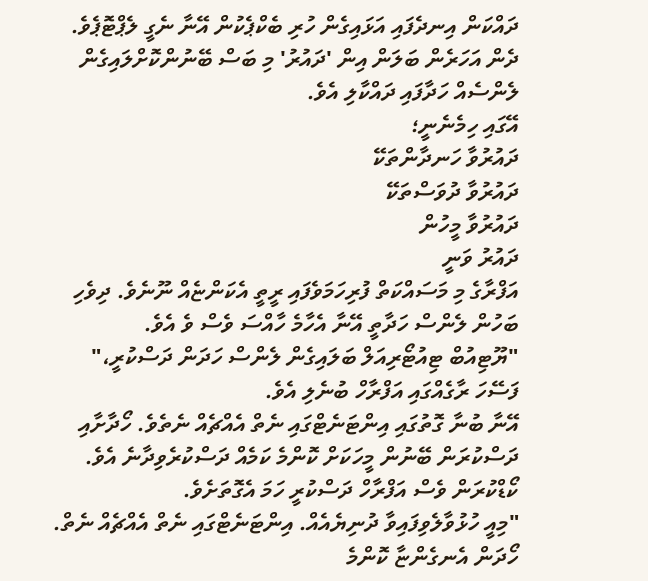ދައްކަން އިނދެފައި އަޅައިގެން ހުރި ބެކްޕެކުން އޭނާ ނެގީ ލެޕްޓޮޕެވެ. ދެން އަހަރެން ބަލަން އިން 'ދައުރު' މި ބަސް ބޭނުންކޮށްލައިގެން ލެންސެއް ހަދާފައި ދައްކާލި އެވެ.
އޭގައި ހިމެނެނީ؛
ދައުރުވާ ހަނދާންތަކޭ
ދައުރުވާ ދުވަސްތަކޭ
ދައުރުވާ މީހުން
ދައުރު ވަނީ
އަފްރާގެ މި މަސައްކަތް ފުރިހަމަވެފައި ރީތީ އެކަންޏެއް ނޫނެވެ. ދިވެހި ބަހުން ލެންސް ހަދާތީ އޭނާ އެހާމެ ހާއްސަ ވެސް ވެ އެވެ.
"ޔޫޓިއުބް ޓިއުޓޯރިއަލް ބަލައިގެން ލެންސް ހަދަން ދަސްކުރީ،" ފަސޭހަ ރާގެއްގައި އަފްރާހް ބުނެލި އެވެ.
އޭނާ ބުނާ ގޮތުގައި އިންޓަނެޓްގައި ނެތް އެއްޗެއް ނެތެވެ. ހޯދާށާއި ދަސްކުރަން ބޭނުން މީހަކަށް ކޮންމެ ކަމެއް ދަސްކުރެވިދާނެ އެވެ. ކޯޑްކުރަން ވެސް އަފްރާހް ދަސްކުރީ ހަމަ އެގޮތަށެވެ.
"މިއީ ހުޅުވާލެވިފައިވާ ދުނިޔެއެއް. އިންޓަނެޓްގައި ނެތް އެއްޗެއް ނެތް. ހޯދަން އެނގެންޏާ ކޮންމެ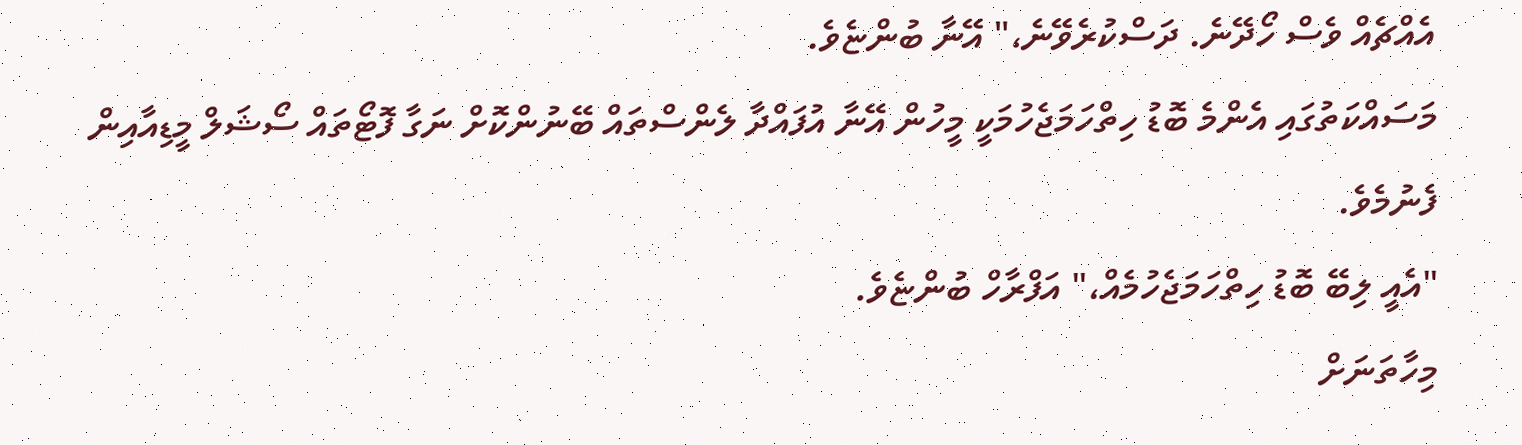އެއްޗެއް ވެސް ހޯދޭނެ. ދަސްކުރެވޭނެ،" އޭނާ ބުންޏެވެ.
މަސައްކަތުގައި އެންމެ ބޮޑު ހިތްހަމަޖެހުމަކީ މީހުން އޭނާ އުފައްދާ ލެންސްތައް ބޭނުންކޮށް ނަގާ ފޮޓޯތައް ސޯޝަލް މީޑިއާއިން ފެނުމެވެ.
"އެއީ ލިބޭ ބޮޑު ހިތްހަމަޖެހުމެއް،" އަފްރާހް ބުންޏެވެ.
މިހާތަނަށް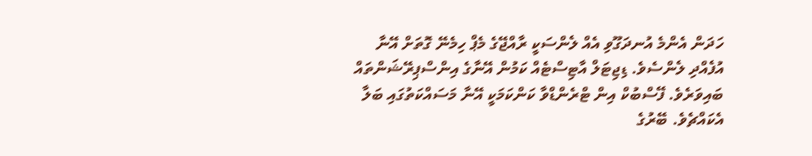ހަދަން އެންމެ އުނދަގޫވި އެއް ލެންސަކީ ރާއްޖޭގެ މެޕް ހިމެނޭ ގޮތަށް އޭނާ އުފެއްދި ލެންސެވެ. ޑިޖިޓަލް އާޓިސްޓެއް ކަމުން އޭނާގެ އިންސްޕިރޭޝަންތައް ބައިވަރެވެ. ފޭސްބުކް އިން ޓްރެންޑްވާ ކަންކަމަކީ އޭނާ މަސައްކަތުގައި ބަލާ އެކައްޗެވެ. ބޭރުގެ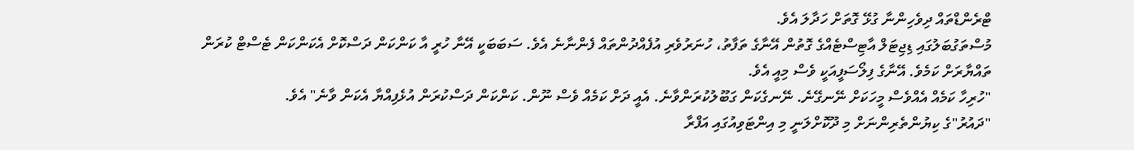ޓްރެންޑްތައް ދިވެހިންނާ ގުޅޭ ގޮތަށް ހަދާލަ އެވެ.
މުސްތަގުބަލުގައި ޑިޖިޓަލް އާޓިސްޓެއްގެ ގޮތުން އޭނާގެ ތަފާތު، ހުނަރުވެރި އުފެއްދުންތައް ފެންނާނެ އެވެ. ސަބަބަކީ އޭނާ ހުރީ އާ ކަންކަން ދަސްކޮށް އެކަންކަން ޓެސްޓް ކުރަން ތައްޔާރަށް ކަމެވެ. އޭނާގެ ފިލޯސަފީއަކީ ވެސް މިއީ އެވެ.
"ހުރިހާ ކަމެއް އެއްވެސް މީހަކަށް ނޭނގޭނެ. ނޭނގެކަން ގަބޫލުކުރަންވާނެ. އެއީ ދަށް ކަމެއް ވެސް ނޫން. ކަންކަން ދަސްކުރަން އުޅެފިއްޔާ އެކަން ވާނެ" އެވެ.
"ދައުރު"ގެ ކިޔުންތެރިންނަށް މި ދޫކޮށްލަނީ މި އިންޓަވިއުގައި އަފްރާ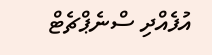އުފެއްދި ސްނެޕްޗެޓް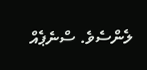ލެންސެވެ. ސްނެޕެއް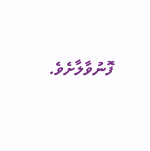ފޮނުވާލާށެވެ.